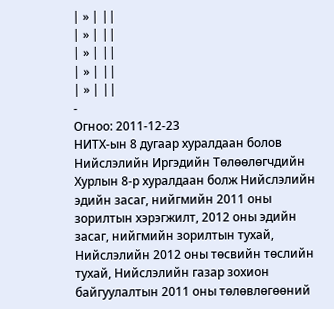| » | ||
| » | ||
| » | ||
| » | ||
| » | ||
-
Огноо: 2011-12-23
НИТХ-ын 8 дугаар хуралдаан болов
Нийслэлийн Иргэдийн Төлөөлөгчдийн Хурлын 8-р хуралдаан болж Нийслэлийн эдийн засаг, нийгмийн 2011 оны зорилтын хэрэгжилт, 2012 оны эдийн засаг, нийгмийн зорилтын тухай, Нийслэлийн 2012 оны төсвийн төслийн тухай, Нийслэлийн газар зохион байгуулалтын 2011 оны төлөвлөгөөний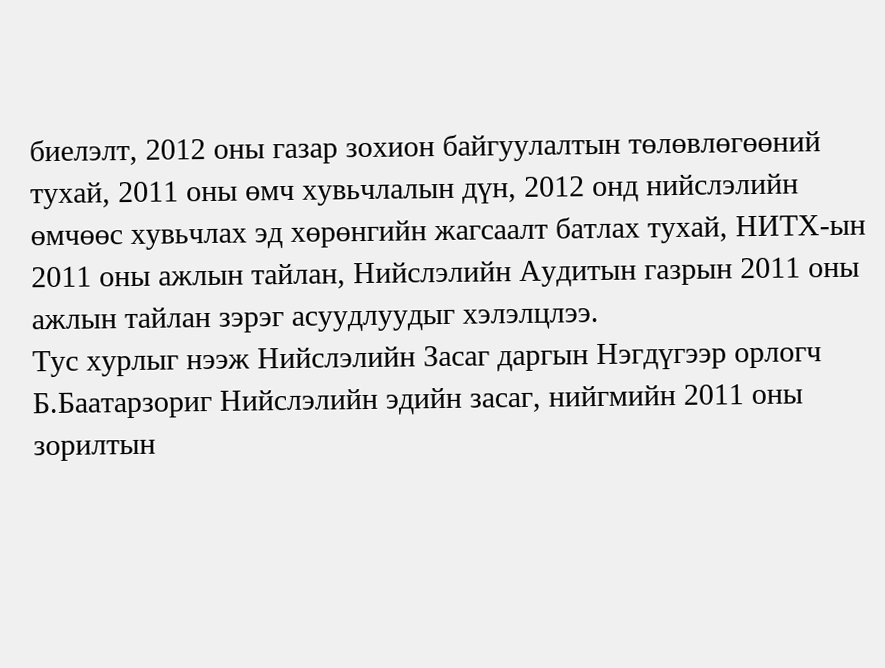биелэлт, 2012 оны газар зохион байгуулалтын төлөвлөгөөний тухай, 2011 оны өмч хувьчлалын дүн, 2012 онд нийслэлийн өмчөөс хувьчлах эд хөрөнгийн жагсаалт батлах тухай, НИТХ-ын 2011 оны ажлын тайлан, Нийслэлийн Аудитын газрын 2011 оны ажлын тайлан зэрэг асуудлуудыг хэлэлцлээ.
Тус хурлыг нээж Нийслэлийн Засаг даргын Нэгдүгээр орлогч Б.Баатарзориг Нийслэлийн эдийн засаг, нийгмийн 2011 оны зорилтын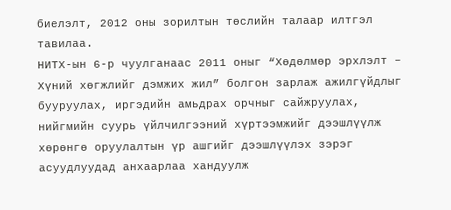биелэлт, 2012 оны зорилтын төслийн талаар илтгэл тавилаа.
НИТХ-ын 6-р чуулганаас 2011 оныг “Хөдөлмөр эрхлэлт – Хүний хөгжлийг дэмжих жил” болгон зарлаж ажилгүйдлыг бууруулах, иргэдийн амьдрах орчныг сайжруулах, нийгмийн суурь үйлчилгээний хүртээмжийг дээшлүүлж хөрөнгө оруулалтын үр ашгийг дээшлүүлэх зэрэг асуудлуудад анхаарлаа хандуулж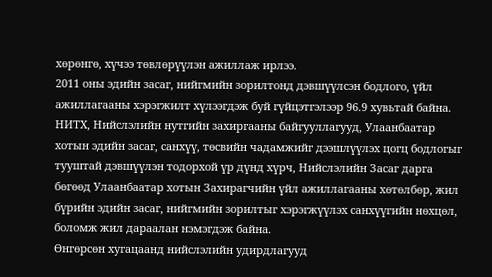хөрөнгө, хүчээ төвлөрүүлэн ажиллаж ирлээ.
2011 оны эдийн засаг, нийгмийн зорилтонд дэвшүүлсэн бодлого, үйл ажиллагааны хэрэгжилт хүлээгдэж буй гүйцэтгэлээр 96.9 хувьтай байна.
НИТХ, Нийслэлийн нутгийн захиргааны байгууллагууд, Улаанбаатар хотын эдийн засаг, санхүү, төсвийн чадамжийг дээшлүүлэх цогц бодлогыг тууштай дэвшүүлэн тодорхой үр дүнд хүрч, Нийслэлийн Засаг дарга бөгөөд Улаанбаатар хотын Захирагчийн үйл ажиллагааны хөтөлбөр, жил бүрийн эдийн засаг, нийгмийн зорилтыг хэрэгжүүлэх санхүүгийн нөхцөл, боломж жил дараалан нэмэгдэж байна.
Өнгөрсөн хугацаанд нийслэлийн удирдлагууд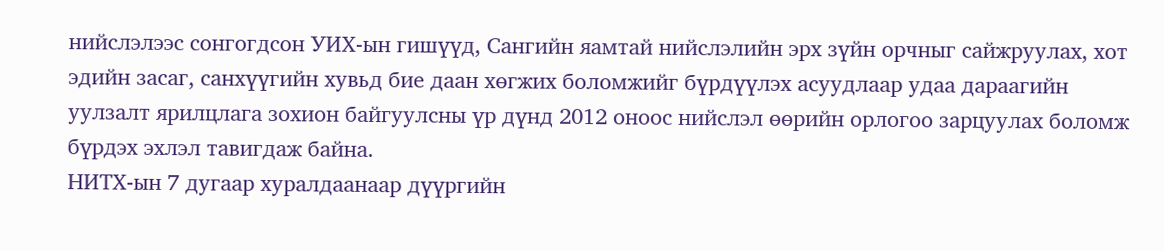нийслэлээс сонгогдсон УИХ-ын гишүүд, Сангийн яамтай нийслэлийн эрх зүйн орчныг сайжруулах, хот эдийн засаг, санхүүгийн хувьд бие даан хөгжих боломжийг бүрдүүлэх асуудлаар удаа дараагийн уулзалт ярилцлага зохион байгуулсны үр дүнд 2012 оноос нийслэл өөрийн орлогоо зарцуулах боломж бүрдэх эхлэл тавигдаж байна.
НИТХ-ын 7 дугаар хуралдаанаар дүүргийн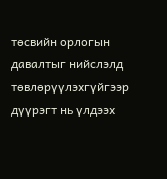төсвийн орлогын давалтыг нийслэлд төвлөрүүлэхгүйгээр дүүрэгт нь үлдээх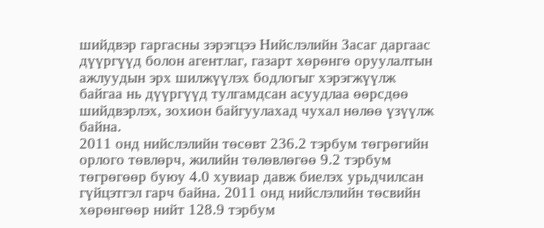шийдвэр гаргасны зэрэгцээ Нийслэлийн Засаг даргаас дүүргүүд болон агентлаг, газарт хөрөнгө оруулалтын ажлуудын эрх шилжүүлэх бодлогыг хэрэгжүүлж байгаа нь дүүргүүд тулгамдсан асуудлаа өөрсдөө шийдвэрлэх, зохион байгуулахад чухал нөлөө үзүүлж байна.
2011 онд нийслэлийн төсөвт 236.2 тэрбум төгрөгийн орлого төвлөрч, жилийн төлөвлөгөө 9.2 тэрбум төгрөгөөр буюу 4.0 хувиар давж биелэх урьдчилсан гүйцэтгэл гарч байна. 2011 онд нийслэлийн төсвийн хөрөнгөөр нийт 128.9 тэрбум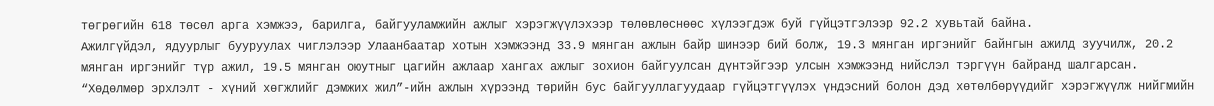төгрөгийн 618 төсөл арга хэмжээ, барилга, байгууламжийн ажлыг хэрэгжүүлэхээр төлөвлөснөөс хүлээгдэж буй гүйцэтгэлээр 92.2 хувьтай байна.
Ажилгүйдэл, ядуурлыг бууруулах чиглэлээр Улаанбаатар хотын хэмжээнд 33.9 мянган ажлын байр шинээр бий болж, 19.3 мянган иргэнийг байнгын ажилд зуучилж, 20.2 мянган иргэнийг түр ажил, 19.5 мянган оюутныг цагийн ажлаар хангах ажлыг зохион байгуулсан дүнтэйгээр улсын хэмжээнд нийслэл тэргүүн байранд шалгарсан.
“Хөдөлмөр эрхлэлт - хүний хөгжлийг дэмжих жил”-ийн ажлын хүрээнд төрийн бус байгууллагуудаар гүйцэтгүүлэх үндэсний болон дэд хөтөлбөрүүдийг хэрэгжүүлж нийгмийн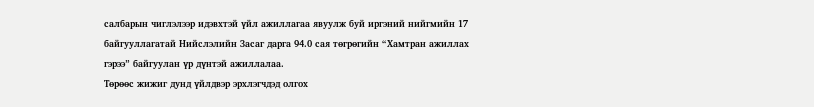салбарын чиглэлээр идэвхтэй үйл ажиллагаа явуулж буй иргэний нийгмийн 17 байгууллагатай Нийслэлийн Засаг дарга 94.0 сая төгрөгийн “Хамтран ажиллах гэрээ” байгуулан үр дүнтэй ажиллалаа.
Төрөөс жижиг дунд үйлдвэр эрхлэгчдэд олгох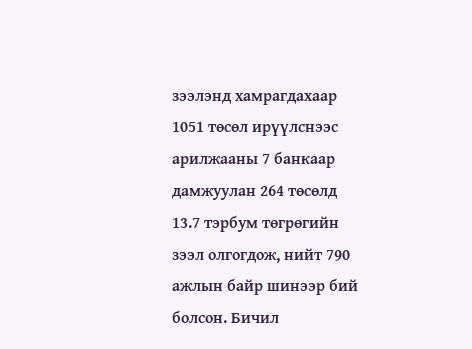зээлэнд хамрагдахаар 1051 төсөл ирүүлснээс арилжааны 7 банкаар дамжуулан 264 төсөлд 13.7 тэрбум төгрөгийн зээл олгогдож, нийт 790 ажлын байр шинээр бий болсон. Бичил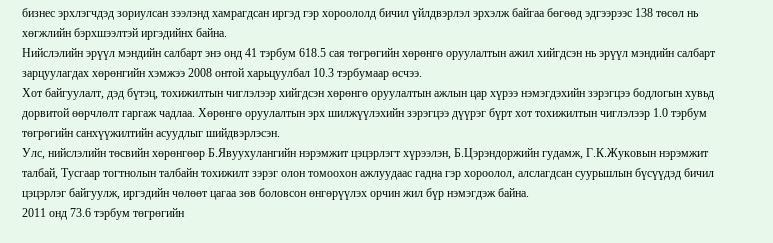бизнес эрхлэгчдэд зориулсан зээлэнд хамрагдсан иргэд гэр хороололд бичил үйлдвэрлэл эрхэлж байгаа бөгөөд эдгээрээс 138 төсөл нь хөгжлийн бэрхшээлтэй иргэдийнх байна.
Нийслэлийн эрүүл мэндийн салбарт энэ онд 41 тэрбум 618.5 сая төгрөгийн хөрөнгө оруулалтын ажил хийгдсэн нь эрүүл мэндийн салбарт зарцуулагдах хөрөнгийн хэмжээ 2008 онтой харьцуулбал 10.3 тэрбумаар өсчээ.
Хот байгуулалт, дэд бүтэц, тохижилтын чиглэлээр хийгдсэн хөрөнгө оруулалтын ажлын цар хүрээ нэмэгдэхийн зэрэгцээ бодлогын хувьд дорвитой өөрчлөлт гаргаж чадлаа. Хөрөнгө оруулалтын эрх шилжүүлэхийн зэрэгцээ дүүрэг бүрт хот тохижилтын чиглэлээр 1.0 тэрбум төгрөгийн санхүүжилтийн асуудлыг шийдвэрлэсэн.
Улс, нийслэлийн төсвийн хөрөнгөөр Б.Явуухулангийн нэрэмжит цэцэрлэгт хүрээлэн, Б.Цэрэндоржийн гудамж, Г.К.Жуковын нэрэмжит талбай, Тусгаар тогтнолын талбайн тохижилт зэрэг олон томоохон ажлуудаас гадна гэр хороолол, алслагдсан суурьшлын бүсүүдэд бичил цэцэрлэг байгуулж, иргэдийн чөлөөт цагаа зөв боловсон өнгөрүүлэх орчин жил бүр нэмэгдэж байна.
2011 онд 73.6 тэрбум төгрөгийн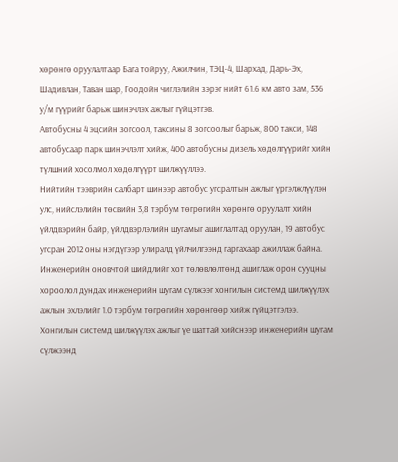хөрөнгө оруулалтаар Бага тойруу, Ажилчин, ТЭЦ-4, Шархад, Дарь-Эх, Шадивлан, Таван шар, Гоодойн чиглэлийн зэрэг нийт 61.6 км авто зам, 536 у/м гүүрийг барьж шинэчлэх ажлыг гүйцэтгэв.
Автобусны 4 эцсийн зогсоол, таксины 8 зогсоолыг барьж, 800 такси, 148 автобусаар парк шинэчлэлт хийж, 400 автобусны дизель хөдөлгүүрийг хийн түлшний хосолмол хөдөлгүүрт шилжүүллээ.
Нийтийн тээврийн салбарт шинээр автобус угсралтын ажлыг үргэлжлүүлэн улс, нийслэлийн төсвийн 3,8 тэрбум төгрөгийн хөрөнгө оруулалт хийн үйлдвэрийн байр, үйлдвэрлэлийн шугамыг ашиглалтад оруулан, 19 автобус угсран 2012 оны нэгдүгээр улиралд үйлчилгээнд гаргахаар ажиллаж байна.
Инженерийн оновчтой шийдлийг хот төлөвлөлтөнд ашиглаж орон сууцны хороолол дундах инженерийн шугам сүлжээг хонгилын системд шилжүүлэх ажлын эхлэлийг 1.0 тэрбум төгрөгийн хөрөнгөөр хийж гүйцэтгэлээ. Хонгилын системд шилжүүлэх ажлыг үе шаттай хийснээр инженерийн шугам сүлжээнд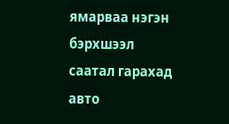ямарваа нэгэн бэрхшээл саатал гарахад авто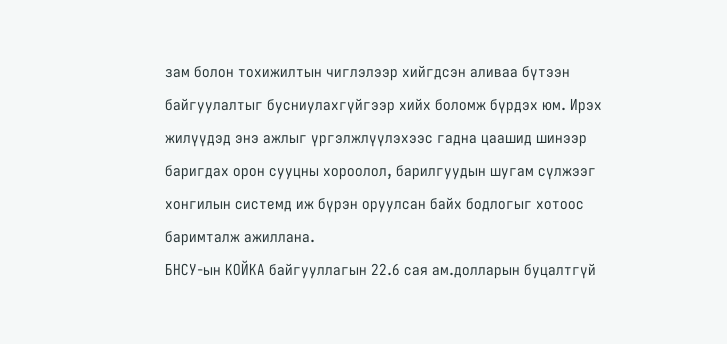зам болон тохижилтын чиглэлээр хийгдсэн аливаа бүтээн байгуулалтыг бусниулахгүйгээр хийх боломж бүрдэх юм. Ирэх жилүүдэд энэ ажлыг үргэлжлүүлэхээс гадна цаашид шинээр баригдах орон сууцны хороолол, барилгуудын шугам сүлжээг хонгилын системд иж бүрэн оруулсан байх бодлогыг хотоос баримталж ажиллана.
БНСУ-ын КОЙКА байгууллагын 22.6 сая ам.долларын буцалтгүй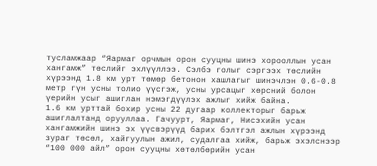тусламжаар “Яармаг орчмын орон сууцны шинэ хорооллын усан хангамж” төслийг эхлүүллээ. Сэлбэ голыг сэргээх төслийн хүрээнд 1.8 км урт төмөр бетонон хашлагыг шинэчлэн 0.6-0.8 метр гүн усны толио үүсгэж, усны урсацыг хөрсний болон үерийн усыг ашиглан нэмэгдүүлэх ажлыг хийж байна.
1.6 км урттай бохир усны 22 дугаар коллекторыг барьж ашиглалтанд орууллаа. Гачуурт, Яармаг, Нисэхийн усан хангамжийн шинэ эх үүсвэрүүд барих бэлтгэл ажлын хүрээнд зураг төсөл, хайгуулын ажил, судалгаа хийж, барьж эхэлснээр “100 000 айл” орон сууцны хөтөлбөрийн усан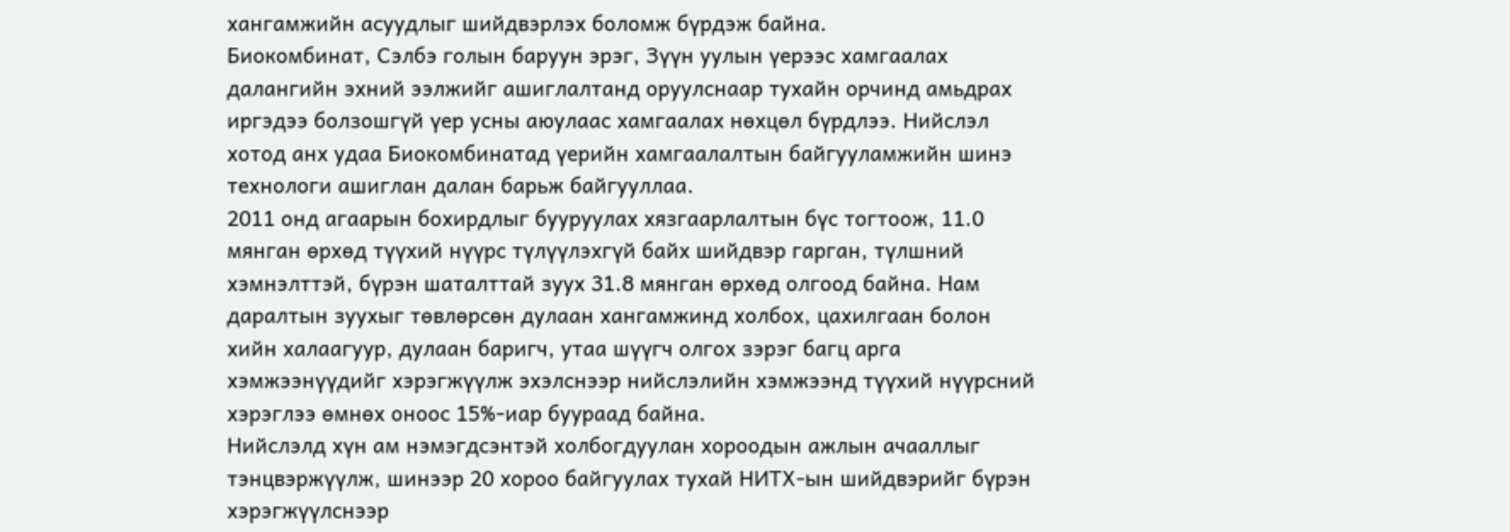хангамжийн асуудлыг шийдвэрлэх боломж бүрдэж байна.
Биокомбинат, Сэлбэ голын баруун эрэг, Зүүн уулын үерээс хамгаалах далангийн эхний ээлжийг ашиглалтанд оруулснаар тухайн орчинд амьдрах иргэдээ болзошгүй үер усны аюулаас хамгаалах нөхцөл бүрдлээ. Нийслэл хотод анх удаа Биокомбинатад үерийн хамгаалалтын байгууламжийн шинэ технологи ашиглан далан барьж байгууллаа.
2011 онд агаарын бохирдлыг бууруулах хязгаарлалтын бүс тогтоож, 11.0 мянган өрхөд түүхий нүүрс түлүүлэхгүй байх шийдвэр гарган, түлшний хэмнэлттэй, бүрэн шаталттай зуух 31.8 мянган өрхөд олгоод байна. Нам даралтын зуухыг төвлөрсөн дулаан хангамжинд холбох, цахилгаан болон хийн халаагуур, дулаан баригч, утаа шүүгч олгох зэрэг багц арга хэмжээнүүдийг хэрэгжүүлж эхэлснээр нийслэлийн хэмжээнд түүхий нүүрсний хэрэглээ өмнөх оноос 15%-иар буураад байна.
Нийслэлд хүн ам нэмэгдсэнтэй холбогдуулан хороодын ажлын ачааллыг тэнцвэржүүлж, шинээр 20 хороо байгуулах тухай НИТХ-ын шийдвэрийг бүрэн хэрэгжүүлснээр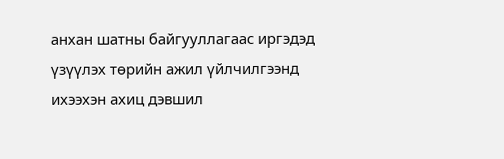анхан шатны байгууллагаас иргэдэд үзүүлэх төрийн ажил үйлчилгээнд ихээхэн ахиц дэвшил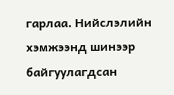гарлаа. Нийслэлийн хэмжээнд шинээр байгуулагдсан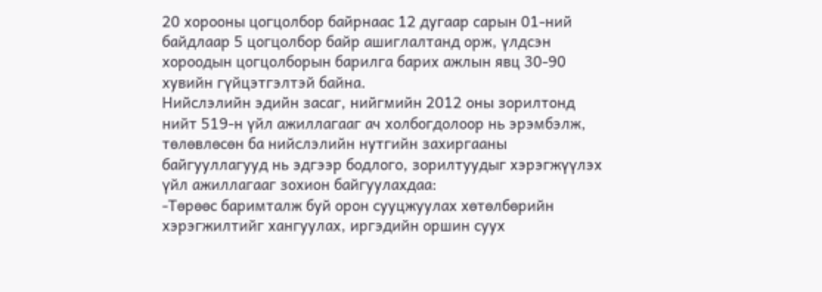20 хорооны цогцолбор байрнаас 12 дугаар сарын 01-ний байдлаар 5 цогцолбор байр ашиглалтанд орж, үлдсэн хороодын цогцолборын барилга барих ажлын явц 30-90 хувийн гүйцэтгэлтэй байна.
Нийслэлийн эдийн засаг, нийгмийн 2012 оны зорилтонд нийт 519-н үйл ажиллагааг ач холбогдолоор нь эрэмбэлж, төлөвлөсөн ба нийслэлийн нутгийн захиргааны байгууллагууд нь эдгээр бодлого, зорилтуудыг хэрэгжүүлэх үйл ажиллагааг зохион байгуулахдаа:
-Төрөөс баримталж буй орон сууцжуулах хөтөлбөрийн хэрэгжилтийг хангуулах, иргэдийн оршин суух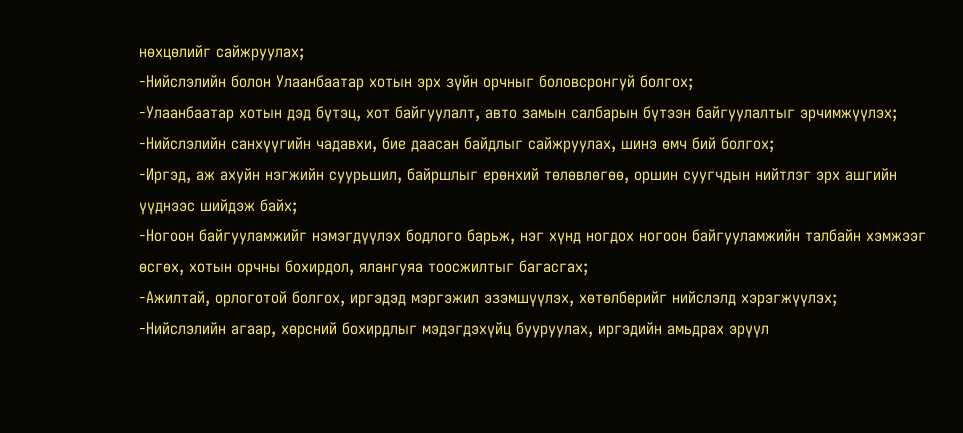нөхцөлийг сайжруулах;
-Нийслэлийн болон Улаанбаатар хотын эрх зүйн орчныг боловсронгуй болгох;
-Улаанбаатар хотын дэд бүтэц, хот байгуулалт, авто замын салбарын бүтээн байгуулалтыг эрчимжүүлэх;
-Нийслэлийн санхүүгийн чадавхи, бие даасан байдлыг сайжруулах, шинэ өмч бий болгох;
-Иргэд, аж ахуйн нэгжийн суурьшил, байршлыг ерөнхий төлөвлөгөө, оршин суугчдын нийтлэг эрх ашгийн үүднээс шийдэж байх;
-Ногоон байгууламжийг нэмэгдүүлэх бодлого барьж, нэг хүнд ногдох ногоон байгууламжийн талбайн хэмжээг өсгөх, хотын орчны бохирдол, ялангуяа тоосжилтыг багасгах;
-Ажилтай, орлоготой болгох, иргэдэд мэргэжил эзэмшүүлэх, хөтөлбөрийг нийслэлд хэрэгжүүлэх;
-Нийслэлийн агаар, хөрсний бохирдлыг мэдэгдэхүйц бууруулах, иргэдийн амьдрах эрүүл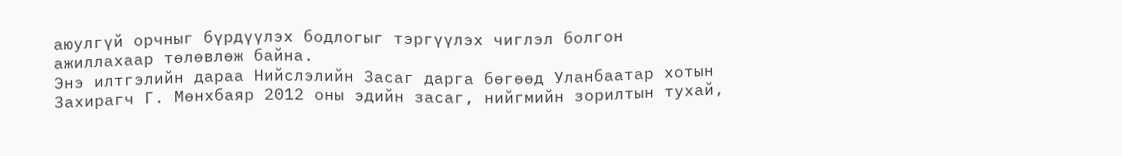аюулгүй орчныг бүрдүүлэх бодлогыг тэргүүлэх чиглэл болгон ажиллахаар төлөвлөж байна.
Энэ илтгэлийн дараа Нийслэлийн Засаг дарга бөгөөд Уланбаатар хотын Захирагч Г. Мөнхбаяр 2012 оны эдийн засаг, нийгмийн зорилтын тухай,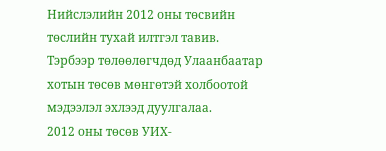Нийслэлийн 2012 оны төсвийн төслийн тухай илтгэл тавив. Тэрбээр төлөөлөгчдөд Улаанбаатар хотын төсөв мөнгөтэй холбоотой мэдээлэл эхлээд дуулгалаа.
2012 оны төсөв УИХ-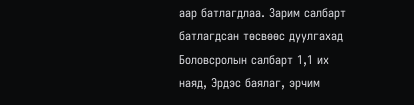аар батлагдлаа. Зарим салбарт батлагдсан төсвөөс дуулгахад Боловсролын салбарт 1,1 их наяд, Эрдэс баялаг, эрчим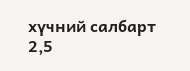хүчний салбарт 2,5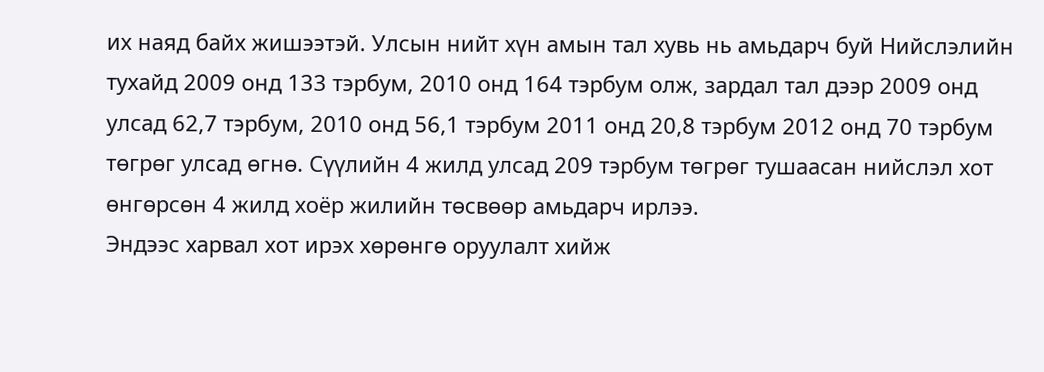их наяд байх жишээтэй. Улсын нийт хүн амын тал хувь нь амьдарч буй Нийслэлийн тухайд 2009 онд 133 тэрбум, 2010 онд 164 тэрбум олж, зардал тал дээр 2009 онд улсад 62,7 тэрбум, 2010 онд 56,1 тэрбум 2011 онд 20,8 тэрбум 2012 онд 70 тэрбум төгрөг улсад өгнө. Сүүлийн 4 жилд улсад 209 тэрбум төгрөг тушаасан нийслэл хот өнгөрсөн 4 жилд хоёр жилийн төсвөөр амьдарч ирлээ.
Эндээс харвал хот ирэх хөрөнгө оруулалт хийж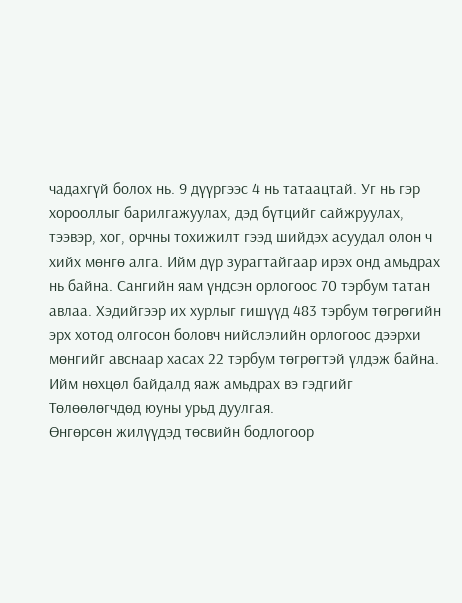чадахгүй болох нь. 9 дүүргээс 4 нь татаацтай. Уг нь гэр хорооллыг барилгажуулах, дэд бүтцийг сайжруулах, тээвэр, хог, орчны тохижилт гээд шийдэх асуудал олон ч хийх мөнгө алга. Ийм дүр зурагтайгаар ирэх онд амьдрах нь байна. Сангийн яам үндсэн орлогоос 70 тэрбум татан авлаа. Хэдийгээр их хурлыг гишүүд 483 тэрбум төгрөгийн эрх хотод олгосон боловч нийслэлийн орлогоос дээрхи мөнгийг авснаар хасах 22 тэрбум төгрөгтэй үлдэж байна. Ийм нөхцөл байдалд яаж амьдрах вэ гэдгийг Төлөөлөгчдөд юуны урьд дуулгая.
Өнгөрсөн жилүүдэд төсвийн бодлогоор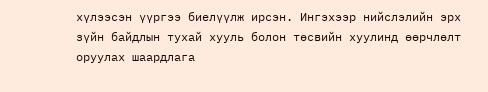хүлээсэн үүргээ биелүүлж ирсэн. Ингэхээр нийслэлийн эрх зүйн байдлын тухай хууль болон төсвийн хуулинд өөрчлөлт оруулах шаардлага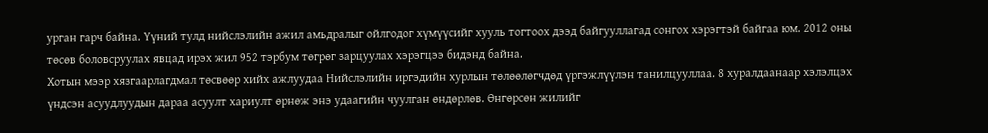урган гарч байна. Үүний тулд нийслэлийн ажил амьдралыг ойлгодог хүмүүсийг хууль тогтоох дээд байгууллагад сонгох хэрэгтэй байгаа юм. 2012 оны төсөв боловсруулах явцад ирэх жил 952 тэрбум төгрөг зарцуулах хэрэгцээ бидэнд байна.
Хотын мээр хязгаарлагдмал төсвөөр хийх ажлуудаа Нийслэлийн иргэдийн хурлын төлөөлөгчдөд үргэжлүүлэн танилцууллаа. 8 хуралдаанаар хэлэлцэх үндсэн асуудлуудын дараа асуулт хариулт өрнөж энэ удаагийн чуулган өндөрлөв. Өнгөрсөн жилийг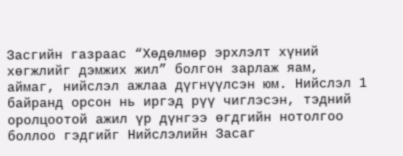Засгийн газраас “Хөдөлмөр эрхлэлт хүний хөгжлийг дэмжих жил” болгон зарлаж яам, аймаг, нийслэл ажлаа дүгнүүлсэн юм. Нийслэл 1 байранд орсон нь иргэд рүү чиглэсэн, тэдний оролцоотой ажил үр дүнгээ өгдгийн нотолгоо боллоо гэдгийг Нийслэлийн Засаг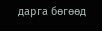дарга бөгөөд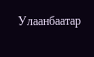Улаанбаатар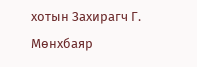хотын Захирагч Г. Мөнхбаяр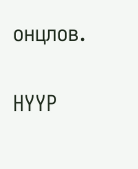онцлов.

НҮҮР